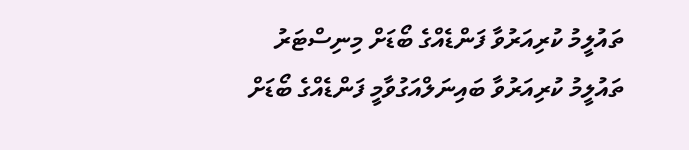ތައުލީމު ކުރިއަރުވާ ފަންޑެއްގެ ބޯޑަށް މިނިސްޓަރު
ތައުލީމު ކުރިއަރުވާ ބައިނަލްއަގުވާމީ ފަންޑެއްގެ ބޯޑަށް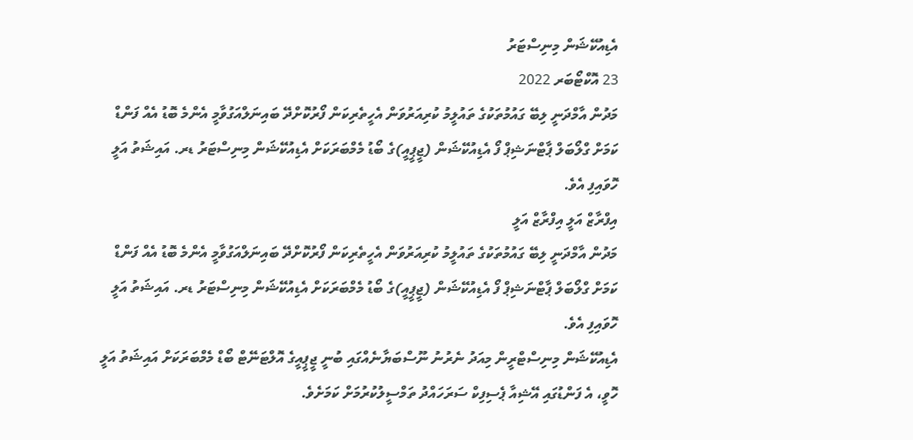އެޑިއުކޭޝަން މިނިސްޓަރު
23 އޮކްޓޯބަރ 2022
މަދުން އާމްދަނީ ލިބޭ ގައުމުތަކުގެ ތައުލީމު ކުރިއަރުވަން އެހީތެރިކަން ފޯރުކޮށްދޭ ބައިނަލްއަގުވާމީ އެންމެ ބޮޑު އެއް ފަންޑް ކަމަށް ގްލޯބަލް ޕާޓްނަޝިޕް ފޯ އެޑިއުކޭޝަން (ޖީޕީއީ)ގެ ބޯޑު މެމްބަރަކަށް އެޑިއުކޭޝަން މިނިސްޓަރު ޑރ. އައިޝަތު އަލީ ހޮވައިފި އެވެ.
އިފްރާޒް އަލީ އިފްރާޒް އަލީ
މަދުން އާމްދަނީ ލިބޭ ގައުމުތަކުގެ ތައުލީމު ކުރިއަރުވަން އެހީތެރިކަން ފޯރުކޮށްދޭ ބައިނަލްއަގުވާމީ އެންމެ ބޮޑު އެއް ފަންޑް ކަމަށް ގްލޯބަލް ޕާޓްނަޝިޕް ފޯ އެޑިއުކޭޝަން (ޖީޕީއީ)ގެ ބޯޑު މެމްބަރަކަށް އެޑިއުކޭޝަން މިނިސްޓަރު ޑރ. އައިޝަތު އަލީ ހޮވައިފި އެވެ.
އެޑިއުކޭޝަން މިނިސްޓްރީން މިއަދު ނެރުނު ނޫސްބަޔާނެއްގައި ބުނީ ޖީޕީއީގެ އޮލްޓަނޭޓް ބޯޑް މެމްބަރަކަށް އައިޝަތު އަލީ ހޮވީ، އެ ފަންޑުގައި އޭޝިއާ ޕެސިފިކް ސަރަހައްދު ތަމްސީލުކުރުމަށް ކަމަށެވެ.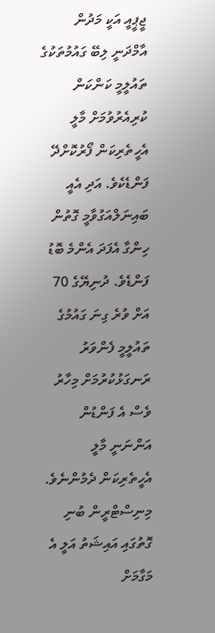ޖީޕީއީ އަކީ މަދުން އާމްދަނީ ލިބޭ ގައުމުތަކުގެ ތައުލީމީ ކަންކަން ކުރިއެރުވުމަށް މާލީ އެހީތެރިކަން ފޯރުކޮށްދޭ ފަންޑެކެވެ. އަދި އެއީ ބައިނަލްއަގުވާމީ ގޮތުން ހިންގާ އެފަދަ އެންމެ ބޮޑު ފަންޑެވެ. ދުނިޔޭގެ 70 އަށް ވުރެ ގިނަ ގައުމުގެ ތައުލީމީ ފެންވަރު ރަނގަޅުކުރުމަށް މިހާރު ވެސް އެ ފަންޑުން އަންނަނީ މާލީ އެހީތެރިކަން ދެމުންނެވެ.
މިނިސްޓްރީން ބުނި ގޮތުގައި އައިޝަތު އަލީ އެ މަގާމަށް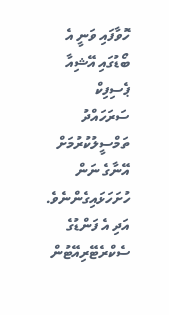ހޮވާފައި ވަނީ އެ ބޯޑުގައި އޭޝިއާ ޕެސިފިކް ސަރަހައްދު ތަމްސީލުކުރުމަށް އޭނާގެ ނަން ހުށަހަޅައިގެންނެވެ. އަދި އެ ފަންޑުގެ ސެކްރެޓޭރިއޭޓުން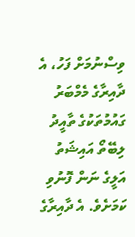ވިސްނުމަށް ފަހު، އެ ދާއިރާގެ މެމްބަރު ގައުމުތަކުގެ ތާއީދު ލިބޭތޯ އައިޝަތު އަލީގެ ނަން ފޮނުވި ކަމަށެވެ. އެ ދާއިރާގެ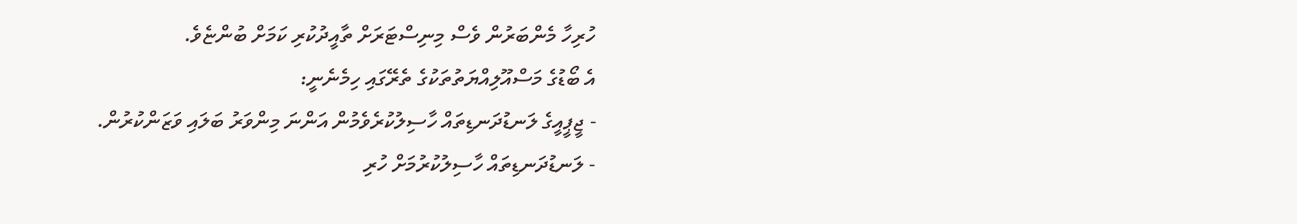ހުރިހާ މެންބަރުން ވެސް މިނިސްޓަރަށް ތާއީދުކުރި ކަމަށް ބުންޏެވެ.
އެ ބޯޑުގެ މަސްއޫލިއްޔަތުތަކުގެ ތެރޭގައި ހިމެނެނީ:
- ޖީޕީއީގެ ލަނޑުދަނޑިތައް ހާސިލުކުރެވެމުން އަންނަ މިންވަރު ބަލައި ވަޒަންކުރުން.
- ލަނޑުދަނޑިތައް ހާސިލުކުރުމަށް ހުރި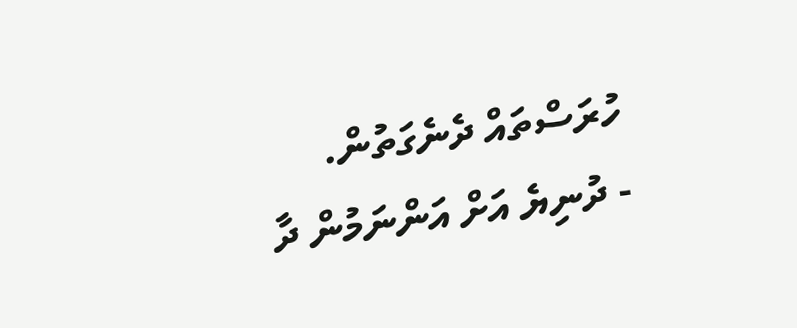ހުރަސްތައް ދެނެގަތުން.
- ދުނިޔެ އަށް އަންނަމުން ދާ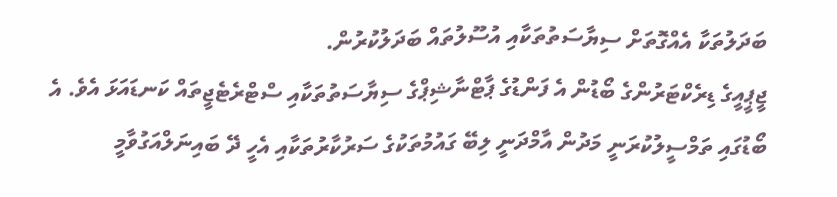ބަދަލުތަކާ އެއްގޮތަށް ސިޔާސަތުތަކާއި އުސޫލުތައް ބަދަލުކުރުން.
ޖީޕީއީގެ ޑިރެކްޓަރުންގެ ބޯޑުން އެ ފަންޑުގެ ޕާޓްނާޝިޕްގެ ސިޔާސަތުތަކާއި ސްޓްރެޓެޖީތައް ކަނޑައަޅަ އެވެ. އެ ބޯޑުގައި ތަމްސީލުކުރަނީ މަދުން އާމްދަނީ ލިބޭ ގައުމުތަކުގެ ސަރުކާރުތަކާއި އެހީ ދޭ ބައިނަލްއަގުވާމީ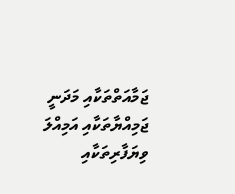ޖަމާއަތްތަކާއި މަދަނީ ޖަމިއްޔާތަކާއި އަމިއްލަ ވިޔަފާރިތަކާއި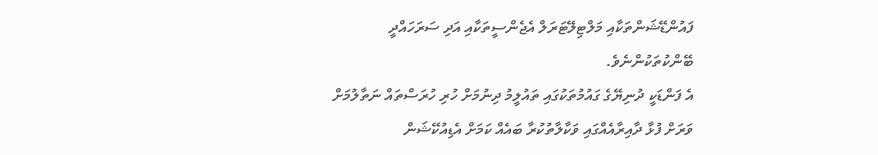ފައުންޑޭޝަންތަކާއި މަލްޓިލޭޓަރަލް އެޖެންސީތަކާއި އަދި ސަރަހައްދީ ބޭންކުތަކުންނެވެ.
އެ ފަންޑަކީ ދުނިޔޭގެ ގައުމުތަކުގައި ތައުލީމު ދިނުމަށް ހުރި ހުރަސްތައް ނަތާލުމަށް ވަރަށް ފުޅާ ދާއިރާއެއްގައި ވަކާލާތުކުރާ ބައެއް ކަމަށް އެޑިއުކޭޝަން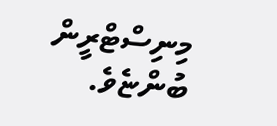މިނިސްޓްރީން ބުންޏެވެ.